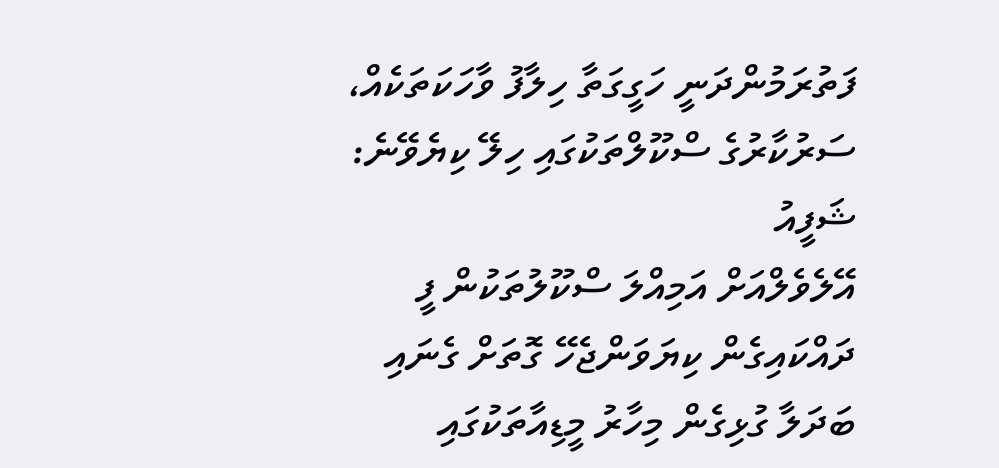ފަތުރަމުންދަނީ ހަގީގަތާ ހިލާފު ވާހަކަތަކެއް، ސަރުކާރުގެ ސްކޫލްތަކުގައި ހިލޭ ކިޔެވޭނެ: ޝަފީއު
އޭލެވެލްއަށް އަމިއްލަ ސްކޫލުތަކުން ފީ ދައްކައިގެން ކިޔަވަންޖެހޭ ގޮތަށް ގެނައި ބަދަލާ ގުޅިގެން މިހާރު މީޑިއާތަކުގައި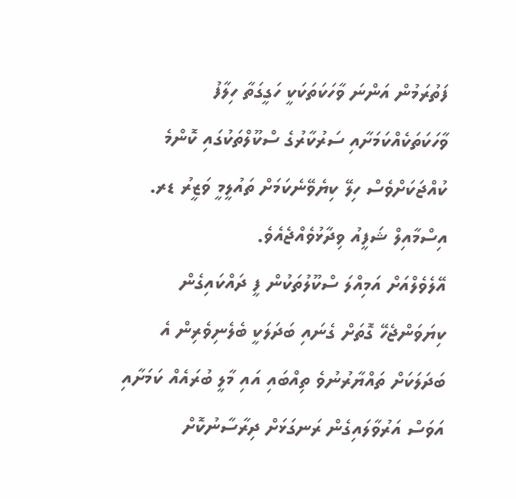ފަތުރަމުން އަންނަ ވާހަކަތަކަކީ ހަގީގަތާ ހިލާފު ވާހަކަތަކެއްކަމަށާއި ސަރުކާރުގެ ސްކޫލްތަކުގައި ކޮންމެ ކުއްޖަކަށްވެސް ހިލޭ ކިޔެވޭނެކަމަށް ތައުލީމީ ވަޒީރު ޑރ. އިސްމާއިލް ޝަފީއު ވިދާޅުވެއްޖެއެވެ.
އޭލެވެލްއަށް އަމިއްލަ ސްކޫލުތަކުން ފީ ދައްކައިގެން ކިޔަވަންޖެހޭ ގޮތަށް ގެނައި ބަދަލަކީ ބެލެނިވެރިން އެ ބަދަލަކަށް ތައްޔާރުނުވެ ތިއްބައި އައި މާލީ ބުރައެއް ކަމަށާއި އަވަސް އަރުވާލައިގެން ރަނގަޅަށް ދިރާސާނުކޮށް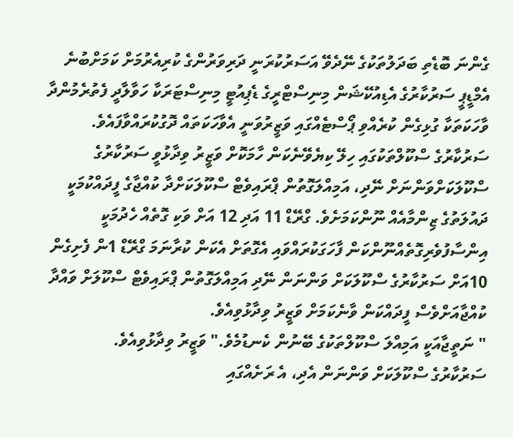ގެންނަ ބޮޑެތި ބަދަލުތަކުގެ ނޭދެވޭ އަސަރުކުރަނީ ދަރިވަރުންގެ ކުރިއެރުމަށް ކަމަށްބުނެ އެމްޑީޕީ ސަރުކާރުގެ އެޑިއުކޭޝަން މިނިސްޓްރީގެ ޑެޕިއުޓީ މިނިސްޓަރަކާ ހަވާލާދީ ފެތުރެމުންދާ ވާހަކަތަކާ ގުޅިގެން ކުރެއްވި ޕޯސްޓެއްގައި ވަޒީރުވަނީ އެވާހަކަތައް ދޮގުކުރައްވާފައެވެ.
ސަރުކާރުގެ ސްކޫލްތަކުގައި ހިލޭ ކިޔެވޭނެކަން ހާމަކޮށް ވަޒީރު ވިދާޅުވީ ސަރުކާރުގެ ސްކޫލަކަށްވަންނަށް ނޭދި، އަމިއްލަގޮތުން ޕްރައިވެޓް ސްކޫލަކަށްދާ ކުއްޖާގެ ފީދައްކުމަކީ ދައުލަތުގެ ޒިންމާއެއް ނޫންކަމަށެވެ. ގްރޭޑް 11 އަދި 12 އަށް ވަކި ގޮތެއް ހެދުމަކީ އިންސާފުވެރިގޮތެއްނޫންކަން ފާހަގަކުރައްވައި އެގޮތަށް އެކަން ކުރާނަމަ ގްރޭޑް 1ން ފެށިގެން 10އަށް ސަރުކާރުގެ ސްކޫލަކަށް ވަންނަން ނޭދި އަމިއްލަގޮތުން ޕްރައިވެޓް ސްކޫލަށް ވައްދާ ކުއްޖާއަށްވެސް ފީދައްކަން ވާނެކަމަށް ވަޒީރު ވިދާޅުވިއެވެ.
" ނަތީޖާއަކީ އަމިއްލަ ސްކޫލްތަކުގެ ބޭނުން ކެނޑުމެވެ." ވަޒީރު ވިދާޅުވިއެވެ.
ސަރުކާރުގެ ސްކޫލަކަށް ވަންނަން އެދި، އެ ރަށެއްގައި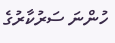ހުންނަ ސަރުކާރުގެ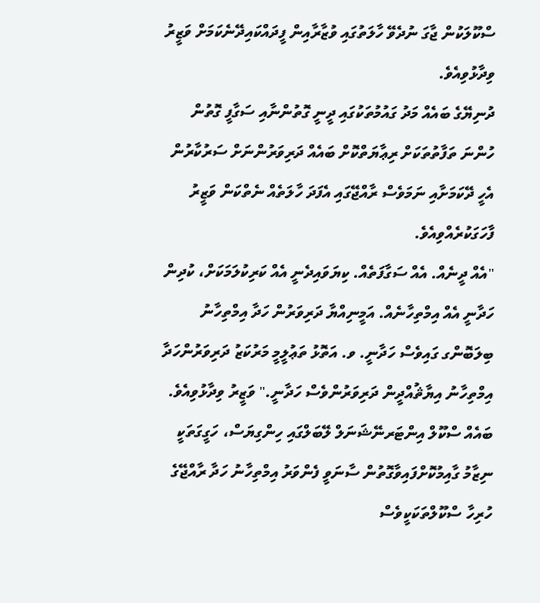ސްކޫލަކުން ޖާގަ ނުދެވޭ ހާލަތުގައި ވުޒާރާއިން ފީދައްކައިދޭނެކަމަށް ވަޒީރު ވިދާޅުވިއެވެ.
ދުނިޔޭގެ ބައެއް މަދު ގައުމުތަކުގައި ދީނީ ގޮތުންނާއި ސަގާފީ ގޮތުން ހުންނަ ތަފާތުތަކަށް ރިޢާޔަތްކޮށް ބައެއް ދަރިވަރުންނަށް ސަރުކާރުން އެހީ ދޭކަމަށާއި ނަމަވެސް ރާއްޖޭގައި އެފަދަ ހާލަތެއް ނެތްކަން ވަޒީރު ފާހަގަކުރެއްވިއެވެ.
"އެއް ދީނެއް. އެއް ސަގާފަތެއް. ކިޔަވައިދެނީ އެއް ކަރިކުލަމަކަށް، ކުދިން ހަދާނީ އެއް އިމްތިހާނެއް. އަމީނިއްޔާ ދަރިވަރުން ހަދާ އިމްތިހާނު ބިލަބޮންގ ގައިވެސް ހަދާނީ. ވ. އަތޮޅު ތަޢުލީމީ މަރުކަޒު ދަރިވަރުންހަދާ އިމްތިހާނު އިޔާޘުއްދީން ދަރިވަރުންވެސް ހަދާނީ." ވަޒީރު ވިދާޅުވިއެވެ.
ބައެއް ސްކޫލް އިންޓަރނޭޝަނަލް ލޭބަލްގައި ހިންގިޔަސް، ހަގީގަތަކީ ނިޒާމު ގާއިމުކޮށްފައިވާގޮތުން ސާނަވީ ފެންވަރު އިމްތިހާނު ހަދާ ރާއްޖޭގެ ހުރިހާ ސްކޫލްތަކަކީވެސް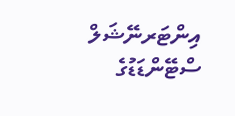އިންޓަރނޭޝަލް ސްޓޭންޑަޑުގެ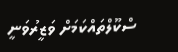ސްކޫލްތައްކަމަށް ވަޒީރުވަނީ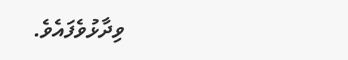ވިދާޅުވެފައެވެ.